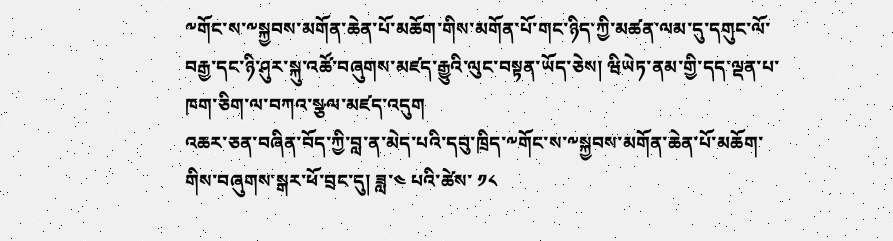༸གོང་ས་༸སྐྱབས་མགོན་ཆེན་པོ་མཆོག་གིས་མགོན་པོ་གང་ཉིད་ཀྱི་མཚན་ལམ་དུ་དགུང་ལོ་བརྒྱ་དང་ཉི་ཤུར་སྐུ་འཚོ་བཞུགས་མཛད་རྒྱུའི་ལུང་བསྟན་ཡོད་ཅེས། ཝིཡེཏ་ནམ་གྱི་དད་ལྡན་པ་ཁག་ཅིག་ལ་བཀའ་སྩལ་མཛད་འདུག
འཆར་ཅན་བཞིན་བོད་ཀྱི་བླ་ན་མེད་པའི་དབུ་ཁྲིད་༸གོང་ས་༸སྐྱབས་མགོན་ཆེན་པོ་མཆོག་གིས་བཞུགས་སྒར་ཕོ་བྲང་དུ། ཟླ་༤ པའི་ཚེས་ ༡༨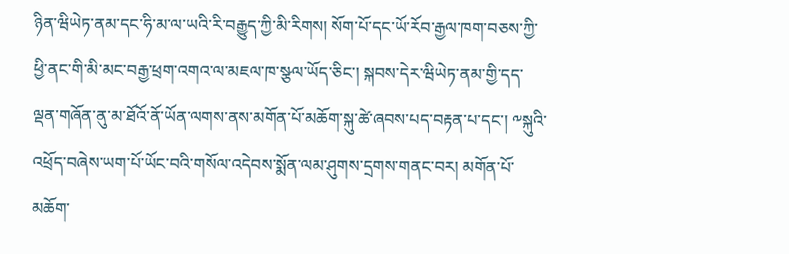ཉིན་ཝིཡེཏ་ནམ་དང་ཧི་མ་ལ་ཡའི་རི་བརྒྱུད་ཀྱི་མི་རིགས། སོག་པོ་དང་ཡོ་རོབ་རྒྱལ་ཁག་བཅས་ཀྱི་ཕྱི་ནང་གི་མི་མང་བརྒྱ་ཕྲག་འགའ་ལ་མཇལ་ཁ་སྩལ་ཡོད་ཅིང་། སྐབས་དེར་ཝིཡེཏ་ནམ་གྱི་དད་ལྡན་གཞོན་ནུ་མ་ཐོའོ་ནོ་ཡོན་ལགས་ནས་མགོན་པོ་མཆོག་སྐུ་ཚེ་ཞབས་པད་བརྟན་པ་དང་། ༸སྐུའི་འཕྲོད་བཞེས་ཡག་པོ་ཡོང་བའི་གསོལ་འདེབས་སྨོན་ལམ་ཤུགས་དྲགས་གནང་བར། མགོན་པོ་མཆོག་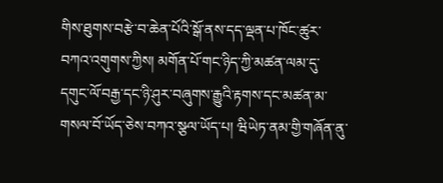གིས་ཐུགས་བརྩེ་བ་ཆེན་པོའི་སྒོ་ནས་དད་ལྡན་པ་ཁོང་ཚུར་བཀའ་འགུགས་ཀྱིས། མགོན་པོ་གང་ཉིད་ཀྱི་མཚན་ལམ་དུ་དགུང་ལོ་བརྒྱ་དང་ཉི་ཤུར་བཞུགས་རྒྱུའི་རྟགས་དང་མཚན་མ་གསལ་བོ་ཡོད་ཅེས་བཀའ་སྩལ་ཡོད་པ། ཝིཡེཏ་ནམ་གྱི་གཞོན་ནུ་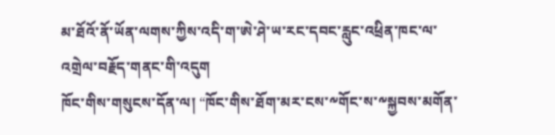མ་ཐོའོ་ནོ་ཡོན་ལགས་ཀྱིས་འདི་ག་ཨེ་ཤེ་ཡ་རང་དབང་རླུང་འཕྲིན་ཁང་ལ་འགྲེལ་བརྗོད་གནང་གི་འདུག
ཁོང་གིས་གསུངས་དོན་ལ། “ཁོང་གིས་ཐོག་མར་ངས་༸གོང་ས་༸སྐྱབས་མགོན་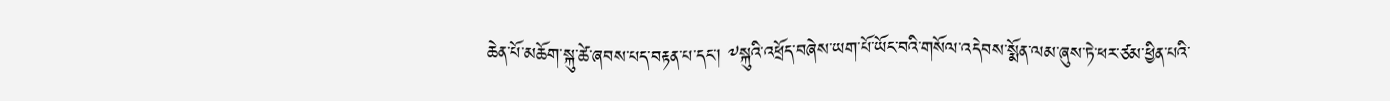ཆེན་པོ་མཆོག་སྐུ་ཚེ་ཞབས་པད་བརྟན་པ་དང་། ༸སྐུའི་འཕྲོད་བཞེས་ཡག་པོ་ཡོང་བའི་གསོལ་འདེབས་སྨོན་ལམ་ཞུས་ཏེ་ཕར་ཙམ་ཕྱིན་པའི་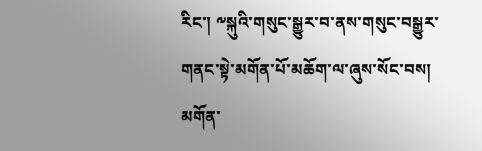རིང་། ༸སྐུའི་གསུང་སྒྱུར་བ་ནས་གསུང་བསྒྱུར་གནང་སྟེ་མགོན་པོ་མཆོག་ལ་ཞུས་སོང་བས། མགོན་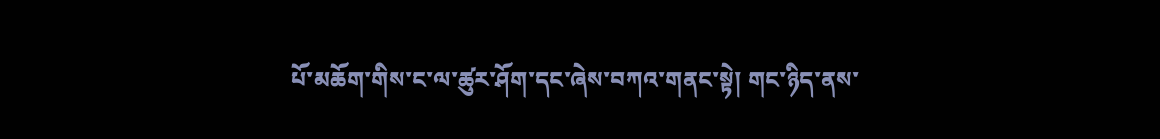པོ་མཆོག་གིས་ང་ལ་ཚུར་ཤོག་དང་ཞེས་བཀའ་གནང་སྟེ། གང་ཉིད་ནས་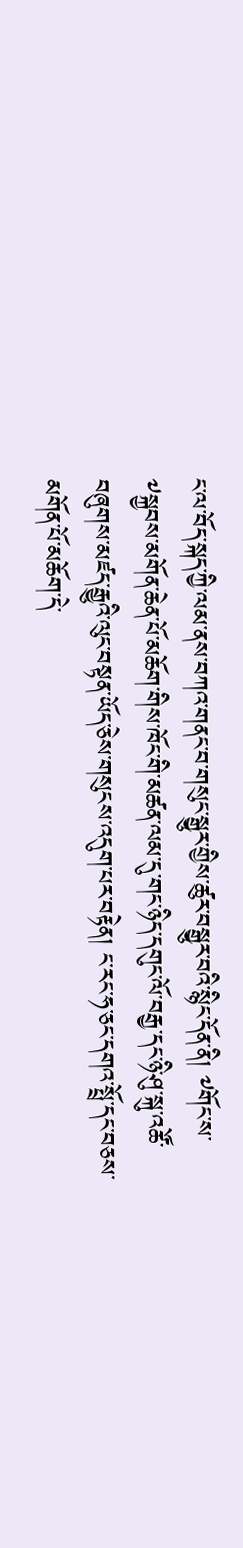ང་ལ་བོད་སྐད་ཀྱི་ལམ་ནས་བཀའ་གནང་བ་གསུང་སྒྱུར་གྱིས་ཚུར་བསྒྱུར་བའི་སྙིང་དོན་ནི། ༸གོང་ས་༸སྐྱབས་མགོན་ཆེན་པོ་མཆོག་གིས་ཁོང་གི་མཚན་ལམ་དུ་གང་ཉིད་དགུང་ལོ་བརྒྱ་དང་ཉི་ཤུ་སྐུ་འཚོ་བཞུགས་མཛད་རྒྱུའི་ལུང་བསྟན་ཡོད་ཅེས་གསུངས་འདུག་པར་བརྟེན། ང་རང་ཧ་ཅང་དགའ་སྤྲོ་དང་བཅས་མགོན་པོ་མཆོག་དེ་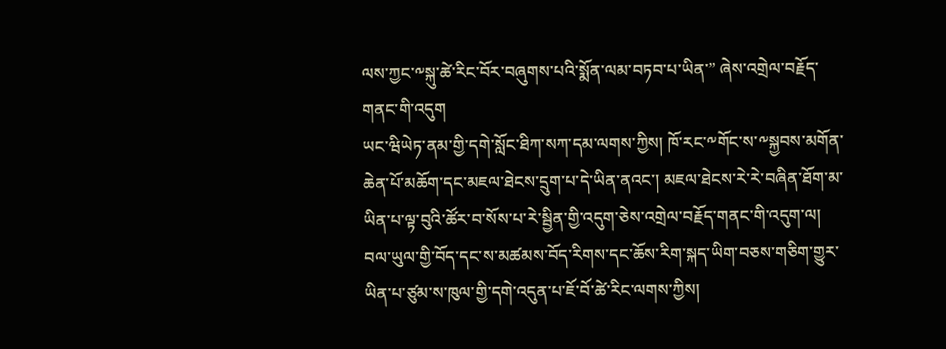ལས་ཀྱང་༸སྐུ་ཚེ་རིང་བོར་བཞུགས་པའི་སྨོན་ལམ་བཏབ་པ་ཡིན་” ཞེས་འགྲེལ་བརྗོད་གནང་གི་འདུག
ཡང་ཝིཡེཏ་ནམ་གྱི་དགེ་སློང་ཐིཀ་སཀ་དམ་ལགས་ཀྱིས། ཁོ་རང་༸གོང་ས་༸སྐྱབས་མགོན་ཆེན་པོ་མཆོག་དང་མཇལ་ཐེངས་དྲུག་པ་དེ་ཡིན་ནའང་། མཇལ་ཐེངས་རེ་རེ་བཞིན་ཐོག་མ་ཡིན་པ་ལྟ་བུའི་ཚོར་བ་སོས་པ་རེ་སྦྱིན་གྱི་འདུག་ཅེས་འགྲེལ་བརྗོད་གནང་གི་འདུག་ལ། བལ་ཡུལ་གྱི་བོད་དང་ས་མཚམས་བོད་རིགས་དང་ཆོས་རིག་སྐད་ཡིག་བཅས་གཅིག་གྱུར་ཡིན་པ་ཙུམ་ས་ཁུལ་གྱི་དགེ་འདུན་པ་ཇོ་བོ་ཚེ་རིང་ལགས་ཀྱིས།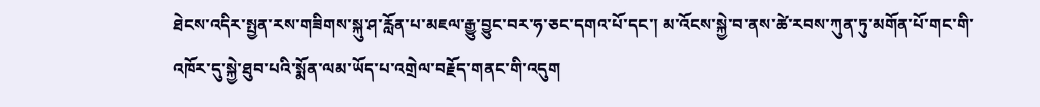ཐེངས་འདིར་སྤྱན་རས་གཟིགས་སྐུ་ཤ་རློན་པ་མཇལ་རྒྱུ་བྱུང་བར་ཧ་ཅང་དགའ་པོ་དང་། མ་འོངས་སྐྱེ་བ་ནས་ཚེ་རབས་ཀུན་ཏུ་མགོན་པོ་གང་གི་འཁོར་དུ་སྐྱེ་ཐུབ་པའི་སྨོན་ལམ་ཡོད་པ་འགྲེལ་བརྗོད་གནང་གི་འདུག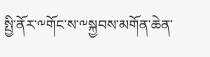སྤྱི་ནོར་༸གོང་ས་༸སྐྱབས་མགོན་ཆེན་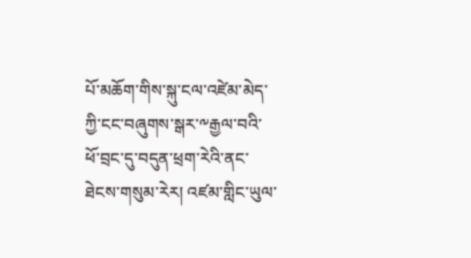པོ་མཆོག་གིས་སྐུ་ངལ་འཛེམ་མེད་ཀྱི་ངང་བཞུགས་སྒར་༸རྒྱལ་བའི་ཕོ་བྲང་དུ་བདུན་ཕྲག་རེའི་ནང་ཐེངས་གསུམ་རེར། འཛམ་གླིང་ཡུལ་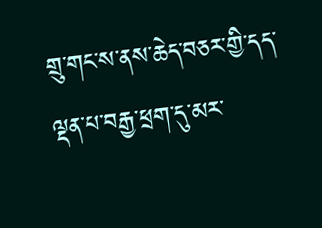གྲུ་གང་ས་ནས་ཆེད་བཅར་གྱི་དད་ལྡན་པ་བརྒྱ་ཕྲག་དུ་མར་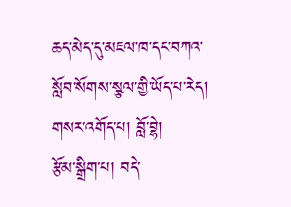ཆད་མེད་དུ་མཇལ་ཁ་དང་བཀའ་སློབ་སོགས་སྩལ་གྱི་ཡོད་པ་རེད།
གསར་འགོད་པ། བློ་བྷེ།
རྩོམ་སྒྲིག་པ། བདེ་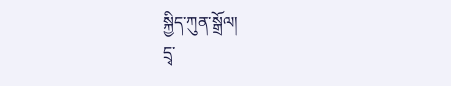སྐྱིད་ཀུན་སྒྲོལ།
དྲྭ་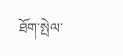ཐོག་སྤེལ་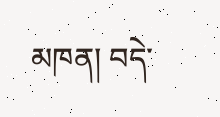མཁན། བདེ་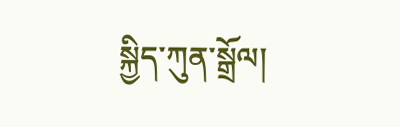སྐྱིད་ཀུན་སྒྲོལ།